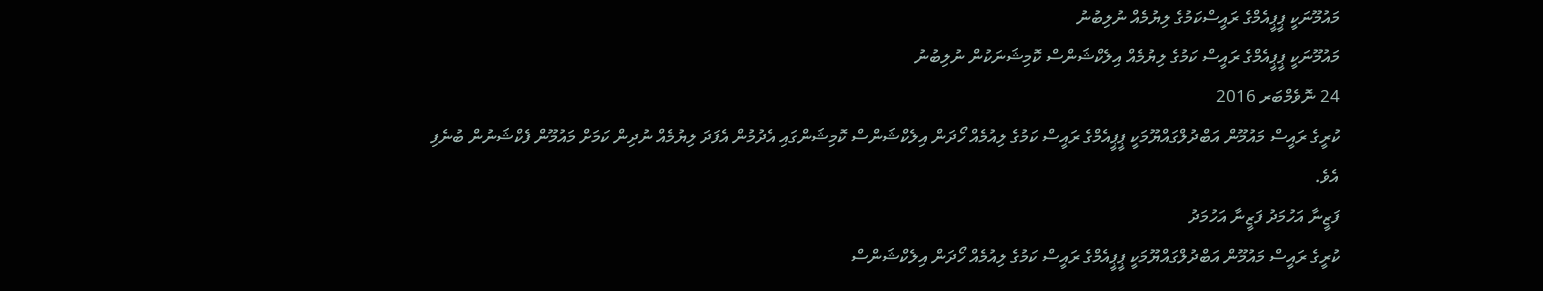މައުމޫނަކީ ޕީޕީއެމްގެ ރައީސްކަމުގެ ލިޔުމެއް ނުލިބުނު
މައުމޫނަކީ ޕީޕީއެމްގެ ރައީސް ކަމުގެ ލިޔުމެއް އިލެކްޝަންސް ކޮމިޝަނަކުން ނުލިބުނު
24 ނޮވެމްބަރ 2016
ކުރީގެ ރައީސް މައުމޫން އަބްދުލްގައްޔޫމަކީ ޕީޕީއެމްގެ ރައީސް ކަމުގެ ލިއުމެއް ހޯދަން އިލެކްޝަންސް ކޮމިޝަންގައި އެދުމުން އެފަދަ ލިޔުމެއް ނުދިން ކަމަށް މައުމޫން ފެކްޝަނުން ބުނެފި އެވެ.
ފަޒީނާ އަހުމަދު ފަޒީނާ އަހުމަދު
ކުރީގެ ރައީސް މައުމޫން އަބްދުލްގައްޔޫމަކީ ޕީޕީއެމްގެ ރައީސް ކަމުގެ ލިއުމެއް ހޯދަން އިލެކްޝަންސް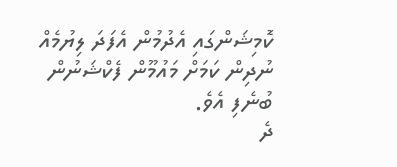ކޮމިޝަންގައި އެދުމުން އެފަދަ ލިޔުމެއް ނުދިން ކަމަށް މައުމޫން ފެކްޝަނުން ބުނެފި އެވެ.
ދެ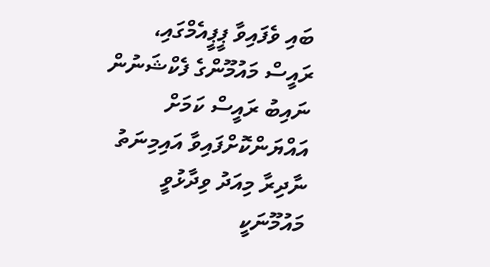ބައި ވެފައިވާ ޕީޕީއެމްގައި، ރައީސް މައުމޫންގެ ފެކްޝަނުން ނައިބު ރައީސް ކަމަށް އައްޔަންކޮށްފައިވާ އައިމިނަތު ނާދިރާ މިއަދު ވިދާޅުވީ މައުމޫނަކީ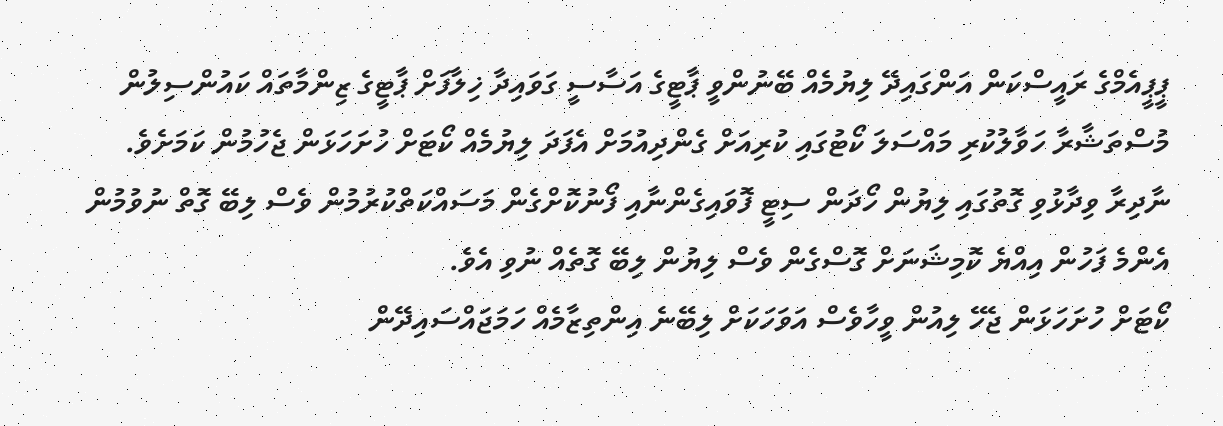ޕީޕީއެމްގެ ރައީސްކަން އަންގައިދޭ ލިޔުމެއް ބޭނުންވީ ޕާޓީގެ އަސާސީ ގަވައިދާ ޚިލާފަށް ޕާޓީގެ ޒިންމާތައް ކައުންސިލުން މުސްތަޝާރާ ހަވާލުކުރި މައްސަލަ ކޯޓުގައި ކުރިއަށް ގެންދިއުމަށް އެފަދަ ލިޔުމެއް ކޯޓަށް ހުށަހަޅަން ޖެހުމުން ކަމަށެވެ.
ނާދިރާ ވިދާޅުވި ގޮތުގައި ލިޔުން ހޯދަން ސިޓީ ފޮވައިގެންނާއި ފޯނުކޮށްގެން މަސައްކަތްކުރުމުން ވެސް ލިބޭ ގޮތް ނުވުމުން އެންމެ ފަހުން އިއްޔެ ކޮމިޝަނަށް ގޮސްގެން ވެސް ލިޔުން ލިބޭ ގޮތެއް ނުވި އެވެ.
ކޯޓަށް ހުށަހަޅަން ޖެހޭ ލިއުން ވީހާވެސް އަވަހަކަށް ލިބޭނެ އިންތިޒާމެއް ހަމަޖައްސައިދޭން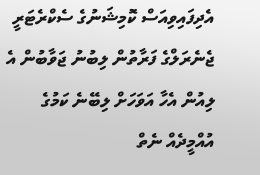އެދިފައިވިއަސް ކޮމިޝަނުގެ ސެކްރެޓަރީ ޖެނެރަލްގެ ފަރާތުން ލިބުނު ޖަވާބުން އެ ލިއުން އެހާ އަވަހަށް ލިބޭނެ ކަމުގެ އުއްމީދެއް ނެތް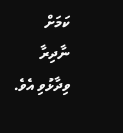ކަމަށް ނާދިރާ ވިދާޅުވި އެވެ.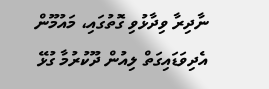ނާދިރާ ވިދާޅުވި ގޮތުގައި، މައުމޫން އެދިވަޑައިގަތް ލިއުން ދޫކުރުމާ ގުޅޭ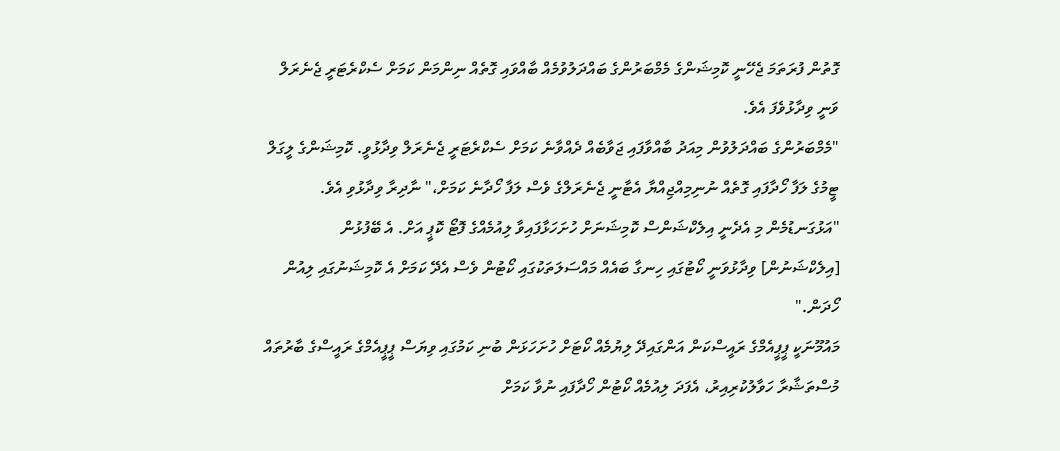ގޮތުން ފުރަތަމަ ޖެހޭނީ ކޮމިޝަންގެ މެމްބަރުންގެ ބައްދަލުވުމެއް ބާއްވައި ގޮތެއް ނިންމަން ކަމަށް ސެކްރެޓަރީ ޖެނެރަލް ވަނީ ވިދާޅުވެފަ އެވެ.
"މެމްބަރުންގެ ބައްދަލުވުން މިއަދު ބާއްވާފައި ޖަވާބެއް ދެއްވާނެ ކަމަށް ސެކްރެޓަރީ ޖެނެރަލް ވިދާޅުވީ. ކޮމިޝަންގެ ލީގަލް ޓީމުގެ ލަފާ ހޯދާފައި ގޮތެއް ނުނިމިއްޖިއްޔާ އެޓާނީ ޖެނެރަލްގެ ވެސް ލަފާ ހޯދާނެ ކަމަށް،" ނާދިރާ ވިދާޅުވި އެވެ.
"އަޅުގަނޑުމެން މި އެދެނީ އިލެކްޝަންސް ކޮމިޝަނަށް ހުށަހަޅާފައިވާ ލިއުމެއްގެ ފޮޓޯ ކޮޕީ އަށް. އެ ބޭފުޅުން [އިލެކްޝަނުން] ވިދާޅުވަނީ ކޯޓުގައި ހިނގާ ބައެއް މައްސަލަތަކުގައި ކޯޓުން ވެސް އެދޭ ކަމަށް އެ ކޮމިޝަނުގައި ލިއުން ހޯދަން."
މައުމޫނަކީ ޕީޕީއެމްގެ ރައީސްކަން އަންގައިދޭ ލިޔުމެއް ކޯޓަށް ހުށަހަޅަން ބުނި ކަމުގައި ވިޔަސް ޕީޕީއެމްގެ ރައީސްގެ ބާރުތައް މުސްތަޝާރާ ހަވާލުކުރިއިރު، އެފަދަ ލިއުމެއް ކޯޓުން ހޯދާފައި ނުވާ ކަމަށް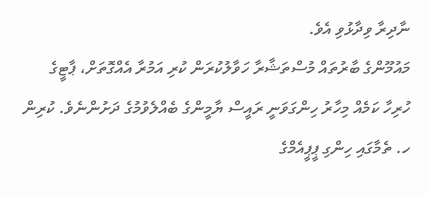ނާދިރާ ވިދާޅުވި އެވެ.
މައުމޫންގެ ބާރުތައް މުސްތަޝާރާ ހަވާލުކުރަން ކުރި އަމުރާ އެއްގޮތަށް، ޕާޓީގެ ހުރިހާ ކަމެއް މިހާރު ހިންގަވަނީ ރައީސް ޔާމީންގެ ބެއްލެވުމުގެ ދަށުންނެވެ. ކުރިން ހ. ތެމާގައި ހިންގި ޕީޕީއެމްގެ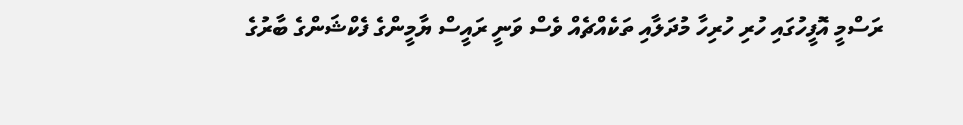ރަސްމީ އޮފީހުގައި ހުރި ހުރިހާ މުދަލާއި ތަކެއްޗެއް ވެސް ވަނީ ރައީސް ޔާމީންގެ ފެކްޝަންގެ ބާރުގެ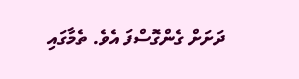ދަށަށް ގެންގޮސްފަ އެވެ. ތެމާގައި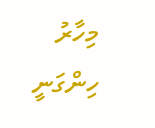މިހާރު ހިންގަނީ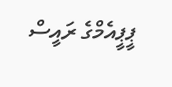ޕީޕީއެމްގެ ރައީސް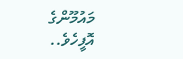މައުމޫންގެ އޮފީހެވެ..